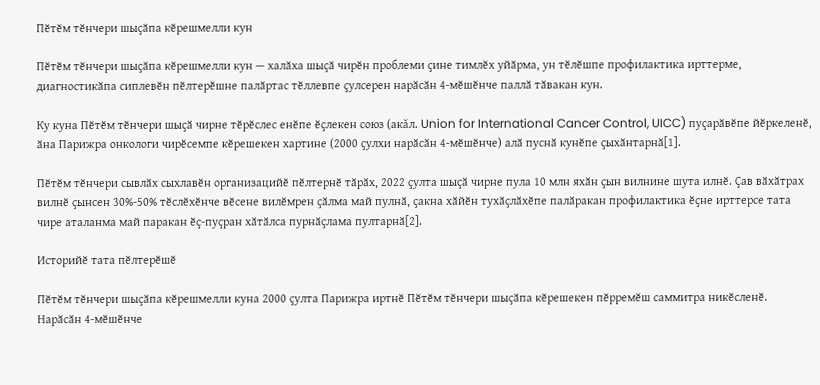Пӗтӗм тӗнчери шыҫӑпа кӗрешмелли кун

Пӗтӗм тӗнчери шыҫӑпа кӗрешмелли кун — халӑха шыҫӑ чирӗн проблеми ҫине тимлӗх уйӑрма, ун тӗлӗшпе профилактика ирттерме, диагностикӑпа сиплевӗн пӗлтерӗшне палӑртас тӗллевпе ҫулсерен нарӑсӑн 4-мӗшӗнче паллӑ тӑвакан кун.

Ку куна Пӗтӗм тӗнчери шыҫӑ чирне тӗрӗслес енӗпе ӗҫлекен союз (акăл. Union for International Cancer Control, UICC) пуҫарӑвӗпе йӗркеленӗ, ӑна Парижра онкологи чирӗсемпе кӗрешекен хартине (2000 ҫулхи нарӑсӑн 4-мӗшӗнче) алӑ пуснӑ кунӗпе ҫыхӑнтарнӑ[1].

Пӗтӗм тӗнчери сывлӑх сыхлавӗн организацийӗ пӗлтернӗ тӑрӑх, 2022 ҫулта шыҫӑ чирне пула 10 млн яхӑн ҫын вилнине шута илнӗ. Ҫав вӑхӑтрах вилнӗ ҫынсен 30%-50% тӗслӗхӗнче вӗсене вилӗмрен ҫӑлма май пулнӑ, ҫакна хӑйӗн тухӑҫлӑхӗпе палӑракан профилактика ӗҫне ирттерсе тата чире аталанма май паракан ӗҫ-пуҫран хӑтӑлса пурнӑҫлама пултарнӑ[2].

Историйӗ тата пӗлтерӗшӗ

Пӗтӗм тӗнчери шыҫӑпа кӗрешмелли куна 2000 ҫулта Парижра иртнӗ Пӗтӗм тӗнчери шыҫӑпа кӗрешекен пӗрремӗш саммитра никӗсленӗ. Нарӑсӑн 4-мӗшӗнче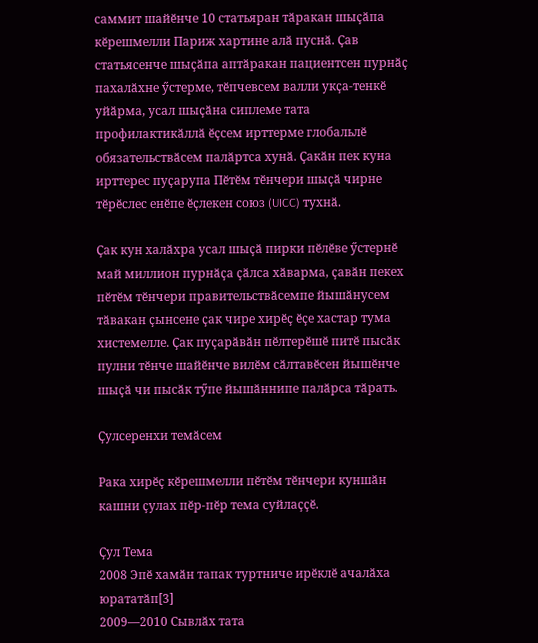саммит шайӗнче 10 статьяран тӑракан шыҫӑпа кӗрешмелли Париж хартине алӑ пуснӑ. Ҫав статьясенче шыҫӑпа аптӑракан пациентсен пурнӑҫ пахалӑхне ӳстерме, тӗпчевсем валли укҫа-тенкӗ уйӑрма, усал шыҫӑна сиплеме тата профилактикӑллӑ ӗҫсем ирттерме глобальлӗ обязательствӑсем палӑртса хунӑ. Ҫакӑн пек куна ирттерес пуҫарупа Пӗтӗм тӗнчери шыҫӑ чирне тӗрӗслес енӗпе ӗҫлекен союз (UICC) тухнӑ.

Ҫак кун халӑхра усал шыҫӑ пирки пӗлӗве ӳстернӗ май миллион пурнӑҫа ҫӑлса хӑварма, ҫавӑн пекех пӗтӗм тӗнчери правительствӑсемпе йышӑнусем тӑвакан ҫынсене ҫак чире хирӗҫ ӗҫе хастар тума хистемелле. Ҫак пуҫарӑвӑн пӗлтерӗшӗ питӗ пысӑк пулни тӗнче шайӗнче вилӗм сӑлтавӗсен йышӗнче шыҫӑ чи пысӑк тӳпе йышӑннипе палӑрса тӑрать.

Ҫулсеренхи темӑсем

Рака хирӗҫ кӗрешмелли пӗтӗм тӗнчери куншӑн кашни ҫулах пӗр-пӗр тема суйлаҫҫӗ.

Ҫул Тема
2008 Эпӗ хамӑн тапак туртниче ирӗклӗ ачалӑха юрататӑп[3]
2009—2010 Сывлӑх тата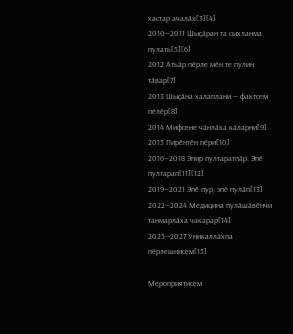хастар ачалӑх[3][4]
2010—2011 Шыҫӑран та сыхланма пулать[5][6]
2012 Атьӑр пӗрле мӗн те пулин тӑвар[7]
2013 Шыҫӑна халаплани — фактсем пӗлӗр[8]
2014 Мифсене чӑнлӑха кӑларни[9]
2015 Пирӗнтӗн пӗри[10]
2016—2018 Эпир пултаратпӑр. Эпӗ пултарап[11][12]
2019—2021 Эпӗ пур, эпӗ пулӑп[13]
2022—2024 Медицина пулӑшӑвӗнчи танмарлӑха чакарар[14]
2025—2027 Уникаллӑхпа пӗрлешнисем[15]

Мероприятисем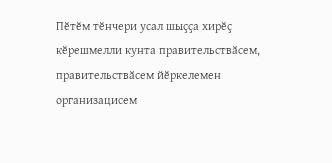Пӗтӗм тӗнчери усал шыҫҫа хирӗҫ кӗрешмелли кунта правительствӑсем, правительствӑсем йӗркелемен организацисем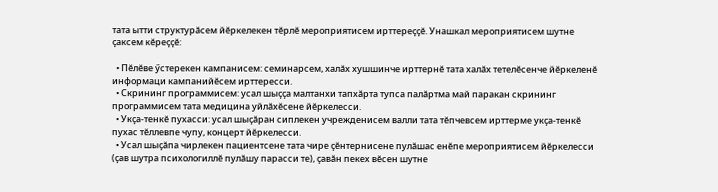тата ытти структурӑсем йӗркелекен тӗрлӗ мероприятисем ирттереҫҫӗ. Унашкал мероприятисем шутне ҫаксем кӗреҫҫӗ:

  • Пӗлӗве ӳстерекен кампанисем: семинарсем, халӑх хушшинче ирттернӗ тата халӑх тетелӗсенче йӗркеленӗ информаци кампанийӗсем ирттересси.
  • Скрининг программисем: усал шыҫҫа малтанхи тапхӑрта тупса палӑртма май паракан скрининг программисем тата медицина уйлӑхӗсене йӗркелесси.
  • Укҫа-тенкӗ пухасси: усал шыҫӑран сиплекен учрежденисем валли тата тӗпчевсем ирттерме укҫа-тенкӗ пухас тӗллевпе чупу, концерт йӗркелесси.
  • Усал шыҫӑпа чирлекен пациентсене тата чире ҫӗнтернисене пулӑшас енӗпе мероприятисем йӗркелесси (ҫав шутра психологиллӗ пулӑшу парасси те), ҫавӑн пекех вӗсен шутне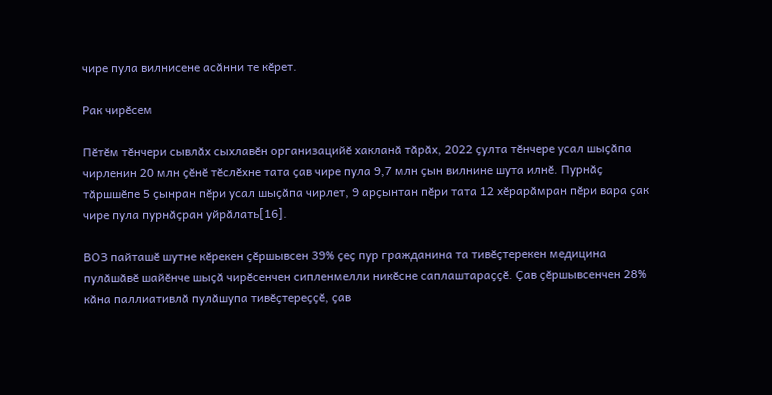чире пула вилнисене асӑнни те кӗрет.

Рак чирӗсем

Пӗтӗм тӗнчери сывлӑх сыхлавӗн организацийӗ хакланӑ тӑрӑх, 2022 ҫулта тӗнчере усал шыҫӑпа чирленин 20 млн ҫӗнӗ тӗслӗхне тата ҫав чире пула 9,7 млн ҫын вилнине шута илнӗ. Пурнӑҫ тӑршшӗпе 5 ҫынран пӗри усал шыҫӑпа чирлет, 9 арҫынтан пӗри тата 12 хӗрарӑмран пӗри вара ҫак чире пула пурнӑҫран уйрӑлать[16].

ВОЗ пайташӗ шутне кӗрекен ҫӗршывсен 39% ҫеҫ пур гражданина та тивӗҫтерекен медицина пулӑшӑвӗ шайӗнче шыҫӑ чирӗсенчен сипленмелли никӗсне саплаштараҫҫӗ. Ҫав ҫӗршывсенчен 28% кӑна паллиативлӑ пулӑшупа тивӗҫтереҫҫӗ, ҫав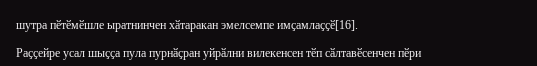шутра пӗтӗмӗшле ыратнинчен хӑтаракан эмелсемпе имҫамлаҫҫӗ[16].

Раҫҫейре усал шыҫҫа пула пурнӑҫран уйрӑлни вилекенсен тӗп сӑлтавӗсенчен пӗри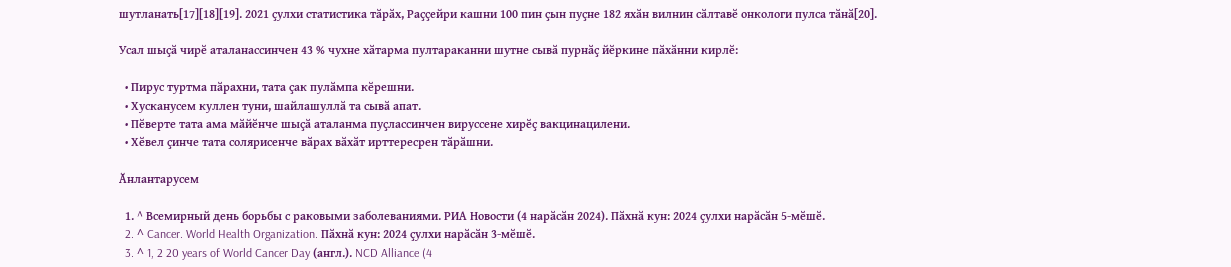шутланать[17][18][19]. 2021 ҫулхи статистика тӑрӑх, Раҫҫейри кашни 100 пин ҫын пуҫне 182 яхӑн вилнин сӑлтавӗ онкологи пулса тӑнӑ[20].

Усал шыҫӑ чирӗ аталанассинчен 43 % чухне хӑтарма пултараканни шутне сывӑ пурнӑҫ йӗркине пӑхӑнни кирлӗ:

  • Пирус туртма пӑрахни, тата ҫак пулӑмпа кӗрешни.
  • Хусканусем куллен туни, шайлашуллӑ та сывӑ апат.
  • Пӗверте тата ама мӑйӗнче шыҫӑ аталанма пуҫлассинчен вируссене хирӗҫ вакцинацилени.
  • Хӗвел ҫинче тата солярисенче вӑрах вӑхӑт ирттересрен тӑрӑшни.

Ӑнлантарусем

  1. ^ Всемирный день борьбы с раковыми заболеваниями. РИА Новости (4 нарӑсӑн 2024). Пӑхнӑ кун: 2024 ҫулхи нарӑсӑн 5-мӗшӗ.
  2. ^ Cancer. World Health Organization. Пӑхнӑ кун: 2024 ҫулхи нарӑсӑн 3-мӗшӗ.
  3. ^ 1, 2 20 years of World Cancer Day (англ.). NCD Alliance (4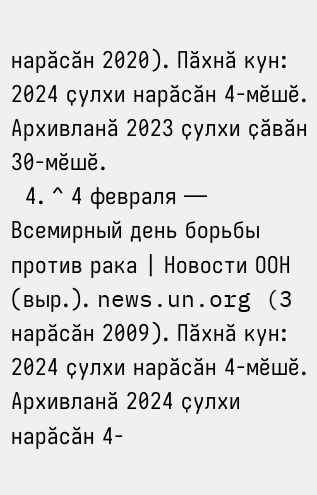нарӑсӑн 2020). Пӑхнӑ кун: 2024 ҫулхи нарӑсӑн 4-мӗшӗ. Архивланӑ 2023 ҫулхи ҫӑвӑн 30-мӗшӗ.
  4. ^ 4 февраля — Всемирный день борьбы против рака | Новости ООН (выр.). news.un.org (3 нарӑсӑн 2009). Пӑхнӑ кун: 2024 ҫулхи нарӑсӑн 4-мӗшӗ. Архивланӑ 2024 ҫулхи нарӑсӑн 4-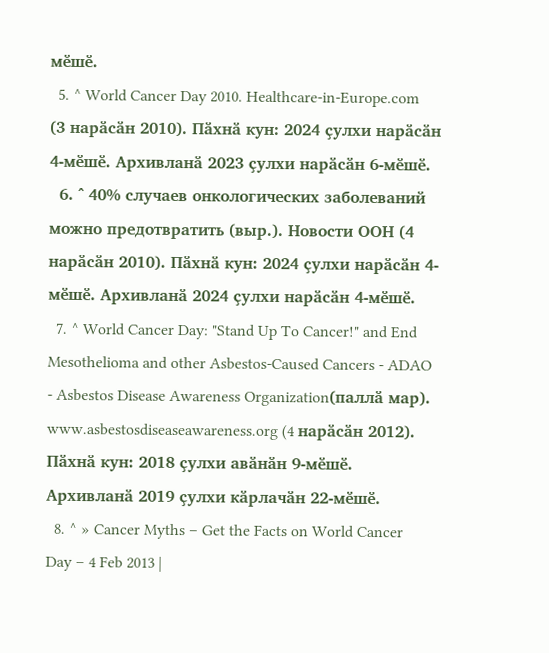мӗшӗ.
  5. ^ World Cancer Day 2010. Healthcare-in-Europe.com (3 нарӑсӑн 2010). Пӑхнӑ кун: 2024 ҫулхи нарӑсӑн 4-мӗшӗ. Архивланӑ 2023 ҫулхи нарӑсӑн 6-мӗшӗ.
  6. ^ 40% случаев онкологических заболеваний можно предотвратить (выр.). Новости ООН (4 нарӑсӑн 2010). Пӑхнӑ кун: 2024 ҫулхи нарӑсӑн 4-мӗшӗ. Архивланӑ 2024 ҫулхи нарӑсӑн 4-мӗшӗ.
  7. ^ World Cancer Day: "Stand Up To Cancer!" and End Mesothelioma and other Asbestos-Caused Cancers - ADAO - Asbestos Disease Awareness Organization(паллӑ мар). www.asbestosdiseaseawareness.org (4 нарӑсӑн 2012). Пӑхнӑ кун: 2018 ҫулхи авӑнӑн 9-мӗшӗ. Архивланӑ 2019 ҫулхи кӑрлачӑн 22-мӗшӗ.
  8. ^ » Cancer Myths – Get the Facts on World Cancer Day – 4 Feb 2013 |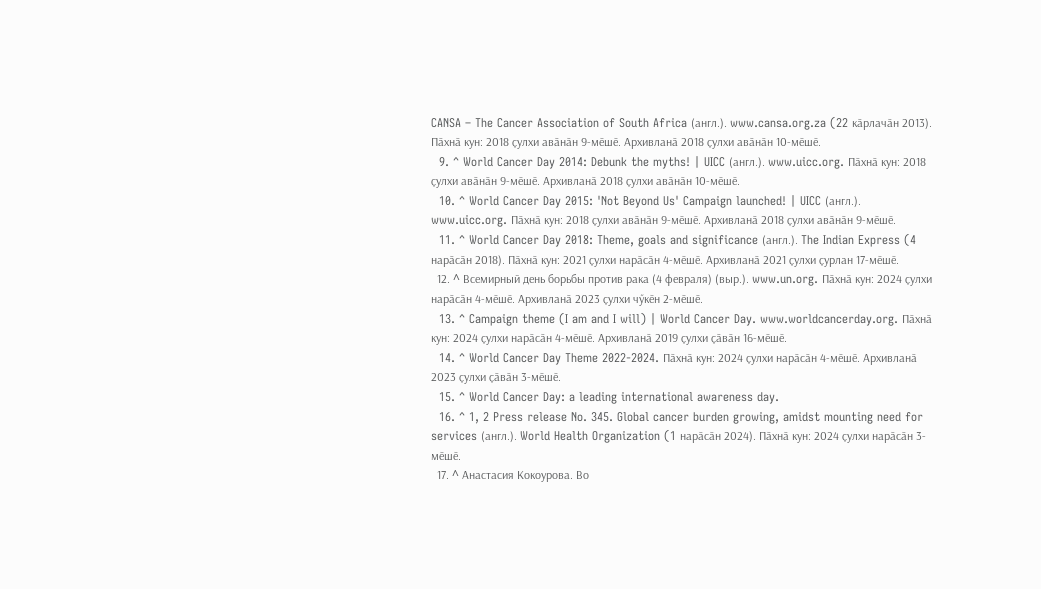CANSA – The Cancer Association of South Africa (англ.). www.cansa.org.za (22 кӑрлачӑн 2013). Пӑхнӑ кун: 2018 ҫулхи авӑнӑн 9-мӗшӗ. Архивланӑ 2018 ҫулхи авӑнӑн 10-мӗшӗ.
  9. ^ World Cancer Day 2014: Debunk the myths! | UICC (англ.). www.uicc.org. Пӑхнӑ кун: 2018 ҫулхи авӑнӑн 9-мӗшӗ. Архивланӑ 2018 ҫулхи авӑнӑн 10-мӗшӗ.
  10. ^ World Cancer Day 2015: 'Not Beyond Us' Campaign launched! | UICC (англ.). www.uicc.org. Пӑхнӑ кун: 2018 ҫулхи авӑнӑн 9-мӗшӗ. Архивланӑ 2018 ҫулхи авӑнӑн 9-мӗшӗ.
  11. ^ World Cancer Day 2018: Theme, goals and significance (англ.). The Indian Express (4 нарӑсӑн 2018). Пӑхнӑ кун: 2021 ҫулхи нарӑсӑн 4-мӗшӗ. Архивланӑ 2021 ҫулхи ҫурлан 17-мӗшӗ.
  12. ^ Всемирный день борьбы против рака (4 февраля) (выр.). www.un.org. Пӑхнӑ кун: 2024 ҫулхи нарӑсӑн 4-мӗшӗ. Архивланӑ 2023 ҫулхи чӳкӗн 2-мӗшӗ.
  13. ^ Campaign theme (I am and I will) | World Cancer Day. www.worldcancerday.org. Пӑхнӑ кун: 2024 ҫулхи нарӑсӑн 4-мӗшӗ. Архивланӑ 2019 ҫулхи ҫӑвӑн 16-мӗшӗ.
  14. ^ World Cancer Day Theme 2022-2024. Пӑхнӑ кун: 2024 ҫулхи нарӑсӑн 4-мӗшӗ. Архивланӑ 2023 ҫулхи ҫӑвӑн 3-мӗшӗ.
  15. ^ World Cancer Day: a leading international awareness day.
  16. ^ 1, 2 Press release No. 345. Global cancer burden growing, amidst mounting need for services (англ.). World Health Organization (1 нарӑсӑн 2024). Пӑхнӑ кун: 2024 ҫулхи нарӑсӑн 3-мӗшӗ.
  17. ^ Анастасия Кокоурова. Во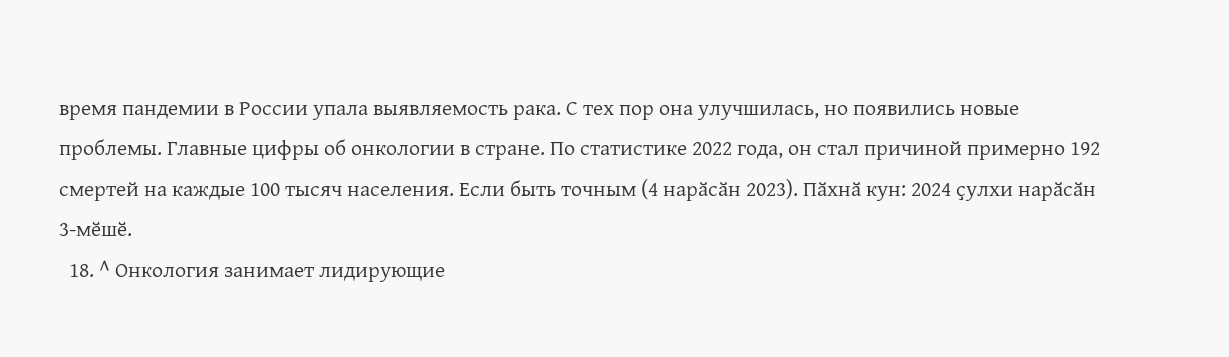время пандемии в России упала выявляемость рака. С тех пор она улучшилась, но появились новые проблемы. Главные цифры об онкологии в стране. По статистике 2022 года, он стал причиной примерно 192 смертей на каждые 100 тысяч населения. Если быть точным (4 нарӑсӑн 2023). Пӑхнӑ кун: 2024 ҫулхи нарӑсӑн 3-мӗшӗ.
  18. ^ Онкология занимает лидирующие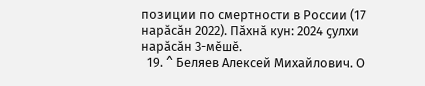позиции по смертности в России (17 нарӑсӑн 2022). Пӑхнӑ кун: 2024 ҫулхи нарӑсӑн 3-мӗшӗ.
  19. ^ Беляев Алексей Михайлович. О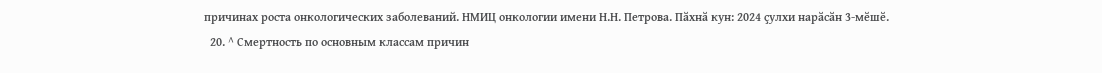причинах роста онкологических заболеваний. НМИЦ онкологии имени Н.Н. Петрова. Пӑхнӑ кун: 2024 ҫулхи нарӑсӑн 3-мӗшӗ.
  20. ^ Смертность по основным классам причин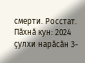смерти. Росстат. Пӑхнӑ кун: 2024 ҫулхи нарӑсӑн 3-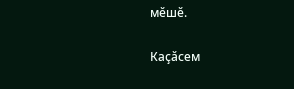мӗшӗ.

Каҫӑсем